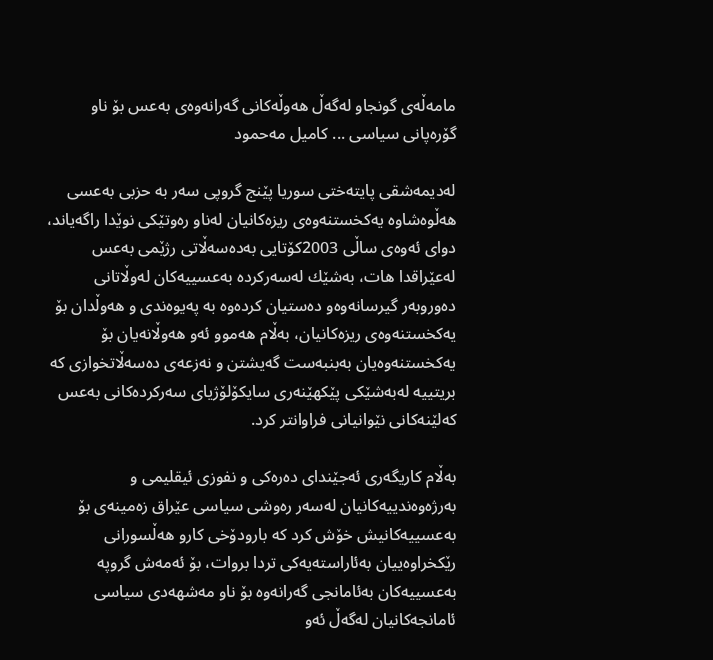مامه‌ڵه‌ی گونجاو له‌گه‌ڵ هه‌وڵه‌كانی گه‌رانه‌وه‌ی به‌عس بۆ ناو گۆره‌پانی سیاسی ... كامیل مه‌حمود

له‌دیمه‌شقی پایته‌ختی سوریا پێنج گروپی سه‌ر به‌ حزبی به‌عسی هه‌ڵوه‌شاوه‌ یه‌كخستنه‌وه‌ی ریزه‌كانیان له‌ناو ره‌وتێكی نوێدا راگه‌یاند، دوای ئه‌وه‌ی ساڵی 2003كۆتایی به‌ده‌سه‌ڵاتی رژێمی به‌عس له‌عێراقدا هات، به‌شێك له‌سه‌ركرده‌ به‌عسییه‌كان له‌وڵاتانی ده‌وروبه‌ر گیرسانه‌وه‌و ده‌ستیان كرده‌وه‌ به‌ په‌یوه‌ندی و هه‌وڵدان بۆ یه‌كخستنه‌وه‌ی ریزه‌كانیان، به‌ڵام هه‌موو ئه‌و هه‌وڵانه‌یان بۆ یه‌كخستنه‌وه‌یان به‌بنبه‌ست گه‌یشتن و نه‌زعه‌ی ده‌سه‌ڵاتخوازی كه‌ بریتییه‌ له‌به‌شێكی پێكهێنه‌ری سایكۆلۆژیای سه‌ركرده‌كانی به‌عس كه‌لێنه‌كانی نێوانیانی فراوانتر كرد.

به‌ڵام كاریگه‌ری ئه‌جێندای ده‌ره‌كی و نفوزی ئیقلیمی و به‌رژه‌وه‌ندییه‌كانیان له‌سه‌ر ره‌وشی سیاسی عێراق زه‌مینه‌ی بۆ به‌عسییه‌كانیش خۆش كرد كه‌ بارودۆخی كارو هه‌ڵسورانی رێكخراوه‌ییان به‌ئاراسته‌یه‌كی تردا بروات، بۆ ئه‌مه‌ش گروپه‌ به‌عسییه‌كان به‌ئامانجی گه‌رانه‌وه‌ بۆ ناو مه‌شهه‌دی سیاسی ئامانجه‌كانیان له‌گه‌ڵ ئه‌و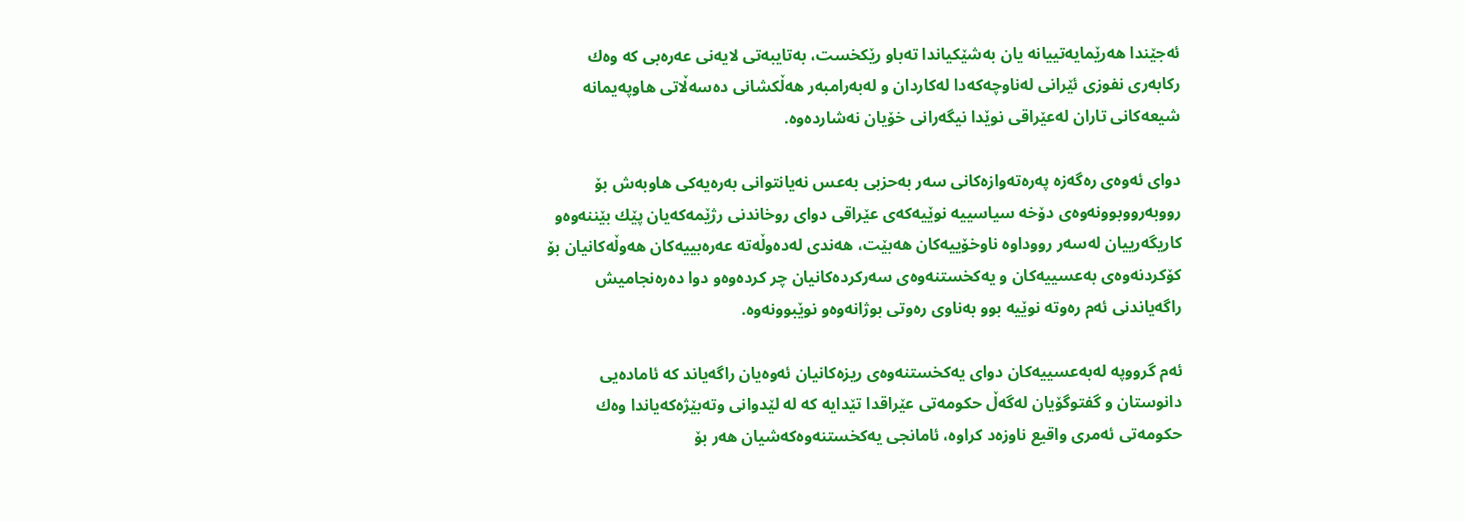ئه‌جێندا هه‌رێمایه‌تییانه‌ یان به‌شێكیاندا ته‌باو رێكخست، به‌تایبه‌تی لایه‌نی عه‌ره‌بی كه‌ وه‌ك ركابه‌ری نفوزی ئێرانی له‌ناوچه‌كه‌دا له‌كاردان و له‌به‌رامبه‌ر هه‌ڵكشانی ده‌سه‌ڵاتی هاوپه‌یمانه‌ شیعه‌كانی تاران له‌عێراقی نوێدا نیگه‌رانی خۆیان نه‌شارده‌وه‌.

دوای ئه‌وه‌ی ره‌گه‌زه‌ په‌ره‌ته‌وازه‌كانی سه‌ر به‌حزبی به‌عس نه‌یانتوانی به‌ره‌یه‌كی هاوبه‌ش بۆ رووبه‌رووبوونه‌وه‌ی دۆخه‌ سیاسییه‌ نوێیه‌كه‌ی عێراقی دوای روخاندنی رژێمه‌كه‌یان پێك بێننه‌وه‌و كاریگه‌رییان له‌سه‌ر رووداوه‌ ناوخۆییه‌كان هه‌بێت، هه‌ندی له‌ده‌وڵه‌ته‌ عه‌ره‌بییه‌كان هه‌وڵه‌كانیان بۆ كۆكردنه‌وه‌ی به‌عسییه‌كان و یه‌كخستنه‌وه‌ی سه‌ركرده‌كانیان چر كرده‌وه‌و دوا ده‌ره‌نجامیش راگه‌یاندنی ئه‌م ره‌وته‌ نوێیه‌ بوو به‌ناوی ره‌وتی بوژانه‌وه‌و نوێبوونه‌وه‌.

ئه‌م گرووپه‌ له‌به‌عسییه‌كان دوای یه‌كخستنه‌وه‌ی ریزه‌كانیان ئه‌وه‌یان راگه‌یاند كه‌ ئاماده‌یی دانوستان و گفتوگۆیان له‌گه‌ڵ حكومه‌تی عێراقدا تێدایه‌ كه‌ له‌ لێدوانی وته‌بێژه‌كه‌یاندا وه‌ك حكومه‌تی ئه‌مری واقیع ناوزه‌د كراوه‌، ئامانجی یه‌كخستنه‌وه‌كه‌شیان هه‌ر بۆ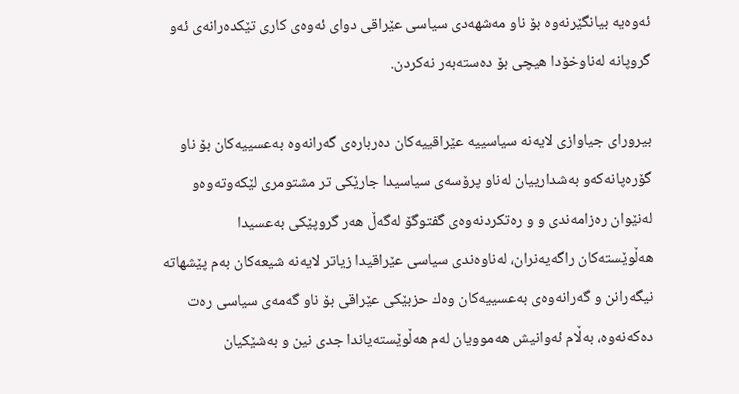ئه‌وه‌یه‌ بیانگێرنه‌وه‌ بۆ ناو مه‌شهه‌دی سیاسی عێراقی دوای ئه‌وه‌ی كاری تێكده‌رانه‌ی ئه‌و گروپانه‌ له‌ناوخۆدا هیچی بۆ ده‌سته‌به‌ر نه‌كردن.

بیرورای جیاوازی لایه‌نه‌ سیاسییه‌ عێراقییه‌كان ده‌رباره‌ی گه‌رانه‌وه‌ به‌عسییه‌كان بۆ ناو گۆره‌پانه‌كه‌و به‌شدارییان له‌ناو پرۆسه‌ی سیاسیدا جارێكی تر مشتومری لێكه‌وته‌وه‌و له‌نێوان ره‌زامه‌ندی و و ره‌تكردنه‌وه‌ی گفتوگۆ له‌گه‌ڵ هه‌ر گروپێكی به‌عسیدا هه‌ڵوێسته‌كان راگه‌یه‌نران، له‌ناوه‌ندی سیاسی عێراقیدا زیاتر لایه‌نه‌ شیعه‌كان به‌م پێشهاته‌ نیگه‌رانن و گه‌رانه‌وه‌ی به‌عسییه‌كان وه‌ك حزبێكی عێراقی بۆ ناو گه‌مه‌ی سیاسی ره‌ت ده‌كه‌نه‌وه‌، به‌ڵام ئه‌وانیش هه‌موویان له‌م هه‌ڵوێسته‌یاندا جدی نین و به‌شێكیان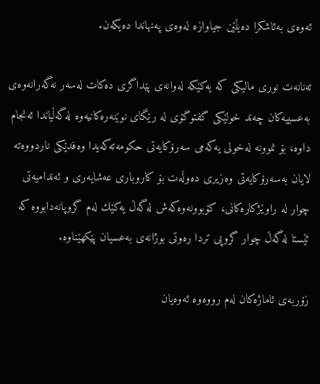ئه‌وه‌ی به‌ئاشكرا ده‌یڵێن جیاوازه‌ له‌وه‌ی په‌نهاندا ده‌یكه‌ن.

ته‌نانه‌ت نوری مالیكی كه‌ یه‌كێكه‌ له‌وانه‌ی پێداگری ده‌كات له‌سه‌ر نه‌گه‌رانه‌وه‌ی به‌عسییه‌كان چه‌ند خولێكی گفتوگۆی له‌ رێگای نوێنه‌ره‌كانیه‌وه‌ له‌گه‌ڵیاندا ئه‌نجام داوه‌، بۆ نموونه‌ له‌خولی یه‌كه‌می سه‌رۆكایه‌تی حكومه‌ته‌كه‌یدا وه‌فدێكی ناردووه‌ته‌ لایان به‌سه‌رۆكایه‌تی وه‌زیری ده‌وڵه‌ت بۆ كاروباری عه‌شایه‌ری و ئه‌ندامیه‌تی چوار له‌ راوێژكاره‌كانی، كۆبوونه‌وه‌كه‌ش له‌گه‌ڵ یه‌كێك له‌م گروپانه‌دابووه‌ كه‌ ئێستا له‌گه‌ڵ چوار گروپی تردا ره‌وتی بوژانه‌ی به‌عسیان پێكهێناوه‌.

زۆربه‌ی ئاماژه‌كان له‌م رووه‌وه‌ ئه‌وه‌یان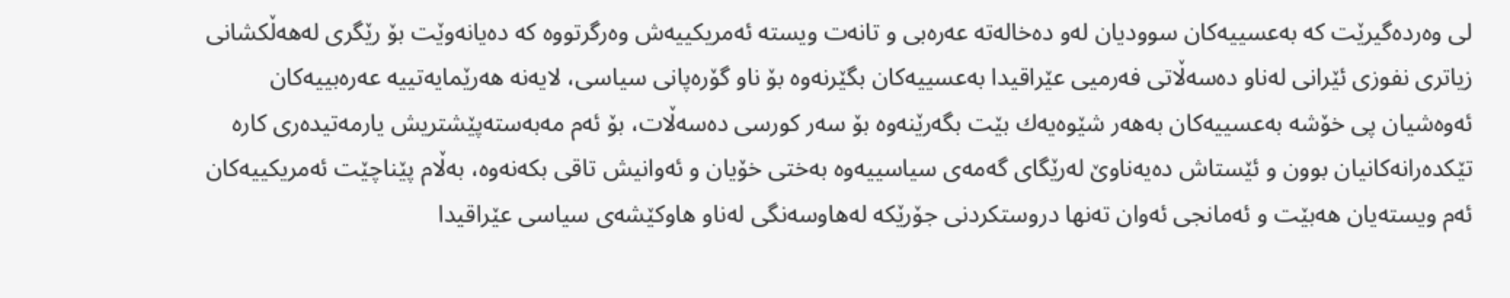لی وه‌رده‌گیرێت كه‌ به‌عسییه‌كان سوودیان له‌و ده‌خاله‌ته‌ عه‌ره‌بی و تانه‌ت ویسته‌ ئه‌مریكییه‌ش وه‌رگرتووه‌ كه‌ ده‌یانه‌وێت بۆ رێگری له‌هه‌ڵكشانی زیاتری نفوزی ئێرانی له‌ناو ده‌سه‌ڵاتی فه‌رمیی عێراقیدا به‌عسییه‌كان بگێرنه‌وه‌ بۆ ناو گۆره‌پانی سیاسی، لایه‌نه‌ هه‌رێمایه‌تییه‌ عه‌ره‌بییه‌كان ئه‌وه‌شیان پی خۆشه‌ به‌عسییه‌كان به‌هه‌ر شێوه‌یه‌ك بێت بگه‌رێنه‌وه‌ بۆ سه‌ر كورسی ده‌سه‌ڵات، بۆ ئه‌م مه‌به‌سته‌پێشتریش یارمه‌تیده‌ری كاره‌ تێكده‌رانه‌كانیان بوون و ئێستاش ده‌یه‌ناوێ له‌رێگای گه‌مه‌ی سیاسییه‌وه‌ به‌ختی خۆیان و ئه‌وانیش تاقی بكه‌نه‌وه‌، به‌ڵام پێناچێت ئه‌مریكییه‌كان ئه‌م ویسته‌یان هه‌بێت و ئه‌مانجی ئه‌وان ته‌نها دروستكردنی جۆرێكه‌ له‌هاوسه‌نگی له‌ناو هاوكێشه‌ی سیاسی عێراقیدا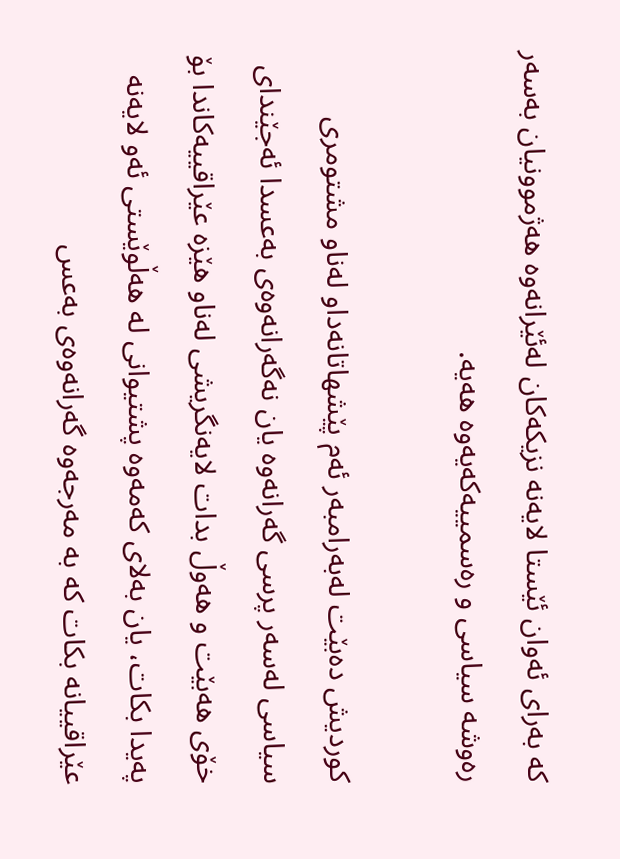كه‌ به‌رای ئه‌وان ئێستا لایه‌نه‌ نزیكه‌كان له‌ئێرانه‌وه‌ هه‌ژموونیان به‌سه‌ر ره‌وشه‌ سیاسی و ره‌سمییه‌كه‌یه‌وه‌ هه‌یه‌.

كوردیش ده‌بێت له‌به‌رامبه‌ر ئه‌م پێشهاتانه‌داو له‌ناو مشتومری سیاسی له‌سه‌ر پرسی گه‌رانه‌وه‌ یان نه‌گه‌رانه‌وه‌ی به‌عسدا ئه‌جێندای خۆی هه‌بێت و هه‌وڵ بدات لایه‌نگریشی له‌ناو هێزه‌ عێراقییه‌كاندا بۆ په‌یدا بكات، یان به‌لای كه‌مه‌وه‌ پشتیوانی له‌ هه‌ڵوێستی ئه‌و لایه‌نه‌ عێراقییانه‌ بكات كه‌ به‌ مه‌رجه‌وه‌ گه‌رانه‌وه‌ی به‌عس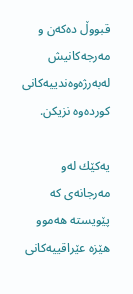قبووڵ ده‌كه‌ن و مه‌رجه‌كانیش له‌به‌رژه‌وه‌ندییه‌كانی كورده‌وه‌ نزیكن.

یه‌كێك له‌و مه‌رجانه‌ی كه‌ پێویسته‌ هه‌موو هێزه‌ عێراقییه‌كانی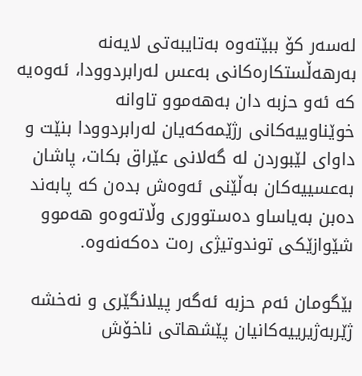له‌سه‌ر كۆ ببێته‌وه‌ به‌تایبه‌تی لایه‌نه‌ به‌رهه‌ڵستكاره‌كانی به‌عس له‌رابردوودا، ئه‌وه‌یه‌ كه‌ ئه‌و حزبه‌ دان به‌هه‌موو تاوانه‌ خوێناوییه‌كانی رژێمه‌كه‌یان له‌رابردوودا بنێت و داوای لێبوردن له‌ گه‌لانی عێراق بكات، پاشان به‌عسییه‌كان به‌ڵێنی ئه‌وه‌ش بده‌ن كه‌ پابه‌ند ده‌بن به‌یاساو ده‌ستووری وڵاته‌وه‌و هه‌موو شێوازێكی توندوتیژی ره‌ت ده‌كه‌نه‌وه‌.

بێگومان ئه‌م حزبه‌ ئه‌گه‌ر پیلانگێری و نه‌خشه‌ ژێربه‌ژیرییه‌كانیان پێشهاتی ناخۆش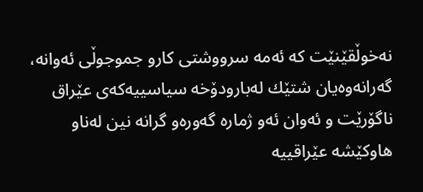نه‌خوڵقێنێت كه‌ ئه‌مه‌ سرووشتی كارو جموجوڵی ئه‌وانه‌، گه‌رانه‌وه‌یان شتێك له‌بارودۆخه‌ سیاسییه‌كه‌ی عێراق ناگۆرێت و ئه‌وان ئه‌و ژماره‌ گه‌وره‌و گرانه‌ نین له‌ناو هاوكێشه‌ عێراقییه‌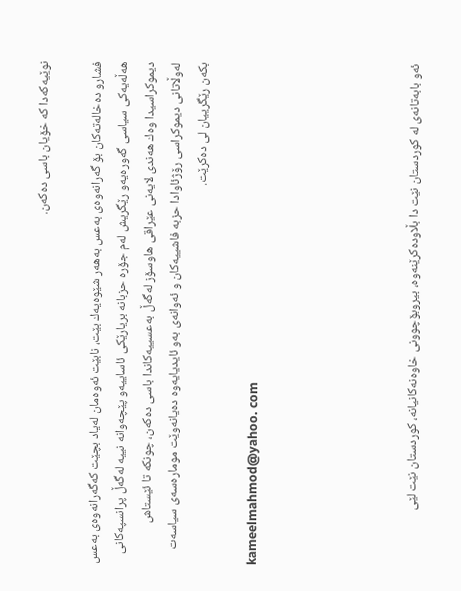نوێیه‌كه‌دا كه‌ خۆیان باسی ده‌كه‌ن.

فشارو ده‌خاله‌ته‌كان بۆ گه‌رانه‌وه‌ی به‌عس به‌هه‌ر شێوه‌یه‌ك بێت، نابێت ئه‌وه‌مان له‌یاد بچێت كه‌گه‌رانه‌وه‌ی به‌عس هه‌ڵه‌یه‌كی سیاسی گه‌وره‌یه‌و رێگریش له‌م جۆره‌ حزبانه‌ بریارێكی ئاساییه‌و پێچه‌وانه‌ نییه‌ له‌گه‌ڵ پرانسپه‌كانی دیموكراسیدا وه‌ك هه‌ندی لایه‌نی عێراقی هاوسۆز له‌گه‌ڵ به‌عسییه‌كاندا باسی ده‌كه‌ن، چونكه‌ تا ئێستاش له‌وڵاتانی دیموكراسی رۆژئاوادا حزبه‌ فاشییه‌كان و ئه‌وانه‌ی به‌و ئایدیایه‌وه‌ ده‌یانه‌وێت موماره‌سه‌ی سیاسه‌ت بكه‌ن رێگرییان لی ده‌كرێت.

kameelmahmod@yahoo. com





ئه‌و بابه‌تانه‌ی له‌ کوردستان نێت دا بڵاوده‌کرێنه‌وه‌، بیروبۆچوونی خاوه‌نه‌کانیانه‌، کوردستان نێت لێی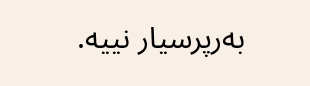به‌رپرسیار نییه‌.